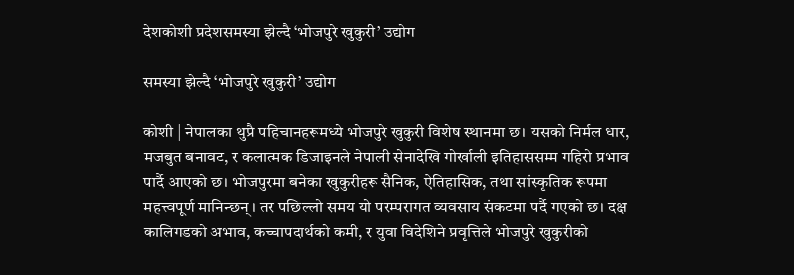देशकोशी प्रदेशसमस्या झेल्दै ‘भोजपुरे खुकुरी’ उद्योग

समस्या झेल्दै ‘भोजपुरे खुकुरी’ उद्योग

कोशी | नेपालका थुप्रै पहिचानहरूमध्ये भोजपुरे खुकुरी विशेष स्थानमा छ। यसको निर्मल धार, मजबुत बनावट, र कलात्मक डिजाइनले नेपाली सेनादेखि गोर्खाली इतिहाससम्म गहिरो प्रभाव पार्दै आएको छ। भोजपुरमा बनेका खुकुरीहरू सैनिक, ऐतिहासिक, तथा सांस्कृतिक रूपमा महत्त्वपूर्ण मानिन्छन्। तर पछिल्लो समय यो परम्परागत व्यवसाय संकटमा पर्दै गएको छ। दक्ष कालिगडको अभाव, कच्चापदार्थको कमी, र युवा विदेशिने प्रवृत्तिले भोजपुरे खुकुरीको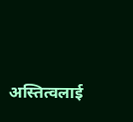अस्तित्वलाई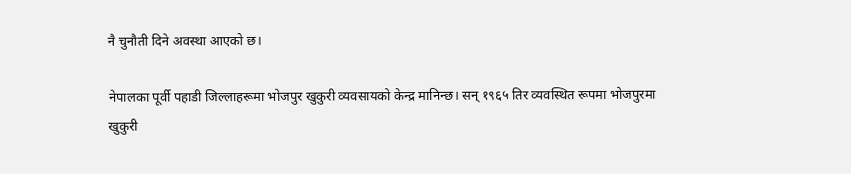नै चुनौती दिने अवस्था आएको छ।

नेपालका पूर्वी पहाडी जिल्लाहरूमा भोजपुर खुकुरी व्यवसायको केन्द्र मानिन्छ। सन् १९६५ तिर व्यवस्थित रूपमा भोजपुरमा खुकुरी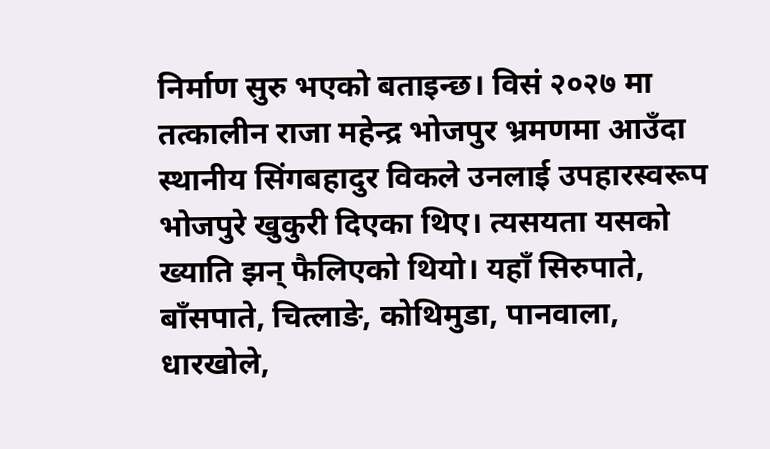निर्माण सुरु भएको बताइन्छ। विसं २०२७ मा तत्कालीन राजा महेन्द्र भोजपुर भ्रमणमा आउँदा स्थानीय सिंगबहादुर विकले उनलाई उपहारस्वरूप भोजपुरे खुकुरी दिएका थिए। त्यसयता यसको ख्याति झन् फैलिएको थियो। यहाँ सिरुपाते, बाँसपाते, चित्लाङे, कोथिमुडा, पानवाला, धारखोले,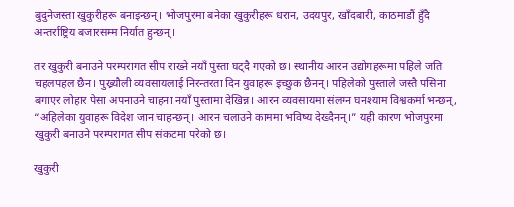बुदुनेजस्ता खुकुरीहरू बनाइन्छन्। भोजपुरमा बनेका खुकुरीहरू धरान, उदयपुर, खाँदबारी, काठमाडौं हुँदै अन्तर्राष्ट्रिय बजारसम्म निर्यात हुन्छन्।

तर खुकुरी बनाउने परम्परागत सीप राख्ने नयाँ पुस्ता घट्दै गएको छ। स्थानीय आरन उद्योगहरूमा पहिले जति चहलपहल छैन। पुख्र्यौली व्यवसायलाई निरन्तरता दिन युवाहरू इच्छुक छैनन्। पहिलेको पुस्ताले जस्तै पसिना बगाएर लोहार पेसा अपनाउने चाहना नयाँ पुस्तामा देखिन्न। आरन व्यवसायमा संलग्न घनश्याम विश्वकर्मा भन्छन्, “अहिलेका युवाहरू विदेश जान चाहन्छन्। आरन चलाउने काममा भविष्य देख्दैनन्।” यही कारण भोजपुरमा खुकुरी बनाउने परम्परागत सीप संकटमा परेको छ।

खुकुरी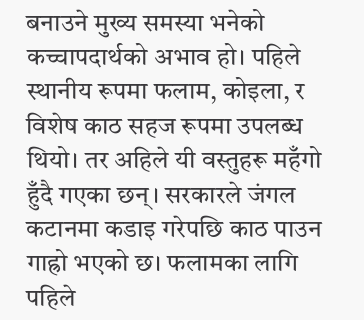बनाउने मुख्य समस्या भनेको कच्चापदार्थको अभाव हो। पहिले स्थानीय रूपमा फलाम, कोइला, र विशेष काठ सहज रूपमा उपलब्ध थियो। तर अहिले यी वस्तुहरू महँगो हुँदै गएका छन्। सरकारले जंगल कटानमा कडाइ गरेपछि काठ पाउन गाह्रो भएको छ। फलामका लागि पहिले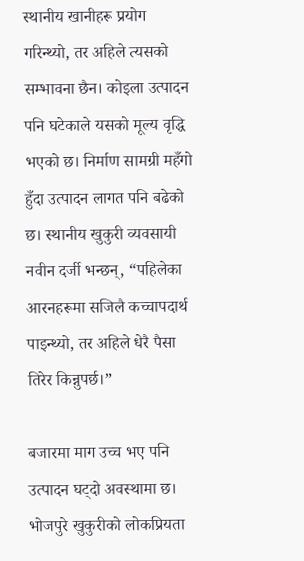स्थानीय खानीहरू प्रयोग गरिन्थ्यो, तर अहिले त्यसको सम्भावना छैन। कोइला उत्पादन पनि घटेकाले यसको मूल्य वृद्धि भएको छ। निर्माण सामग्री महँगो हुँदा उत्पादन लागत पनि बढेको छ। स्थानीय खुकुरी व्यवसायी नवीन दर्जी भन्छन्, “पहिलेका आरनहरूमा सजिलै कच्चापदार्थ पाइन्थ्यो, तर अहिले धेरै पैसा तिरेर किन्नुपर्छ।”

बजारमा माग उच्च भए पनि उत्पादन घट्दो अवस्थामा छ। भोजपुरे खुकुरीको लोकप्रियता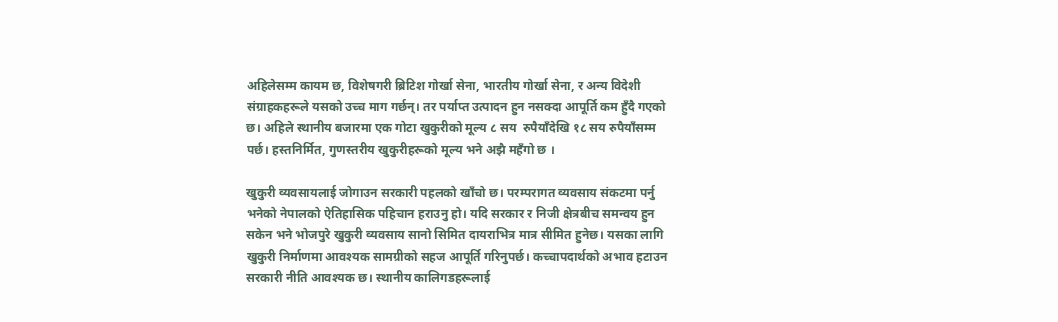अहिलेसम्म कायम छ, विशेषगरी ब्रिटिश गोर्खा सेना, भारतीय गोर्खा सेना, र अन्य विदेशी संग्राहकहरूले यसको उच्च माग गर्छन्। तर पर्याप्त उत्पादन हुन नसक्दा आपूर्ति कम हुँदै गएको छ। अहिले स्थानीय बजारमा एक गोटा खुकुरीको मूल्य ८ सय  रुपैयाँदेखि १८ सय रुपैयाँसम्म पर्छ। हस्तनिर्मित, गुणस्तरीय खुकुरीहरूको मूल्य भने अझै महँगो छ ।

खुकुरी व्यवसायलाई जोगाउन सरकारी पहलको खाँचो छ। परम्परागत व्यवसाय संकटमा पर्नु भनेको नेपालको ऐतिहासिक पहिचान हराउनु हो। यदि सरकार र निजी क्षेत्रबीच समन्वय हुन सकेन भने भोजपुरे खुकुरी व्यवसाय सानो सिमित दायराभित्र मात्र सीमित हुनेछ। यसका लागि खुकुरी निर्माणमा आवश्यक सामग्रीको सहज आपूर्ति गरिनुपर्छ। कच्चापदार्थको अभाव हटाउन सरकारी नीति आवश्यक छ। स्थानीय कालिगडहरूलाई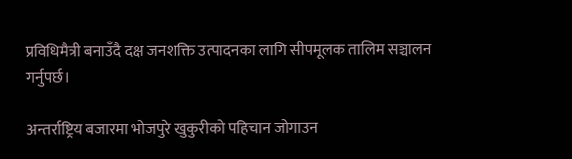प्रविधिमैत्री बनाउँदै दक्ष जनशक्ति उत्पादनका लागि सीपमूलक तालिम सञ्चालन गर्नुपर्छ।

अन्तर्राष्ट्रिय बजारमा भोजपुरे खुकुरीको पहिचान जोगाउन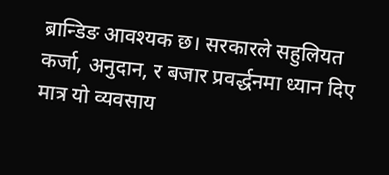ब्रान्डिङ आवश्यक छ। सरकारले सहुलियत कर्जा, अनुदान, र बजार प्रवर्द्धनमा ध्यान दिए मात्र यो व्यवसाय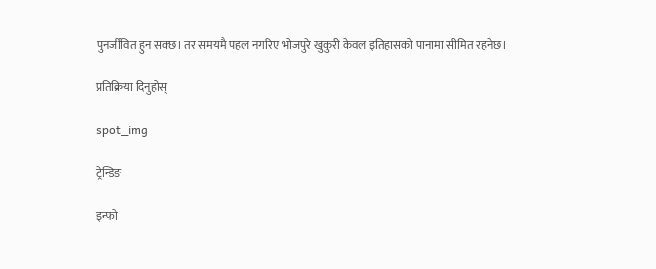पुनर्जीवित हुन सक्छ। तर समयमै पहल नगरिए भोजपुरे खुकुरी केवल इतिहासको पानामा सीमित रहनेछ।

प्रतिक्रिया दिनुहोस्

spot_img

ट्रेन्डिङ

इन्फो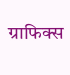ग्राफिक्स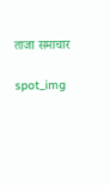ताजा समाचार

spot_img